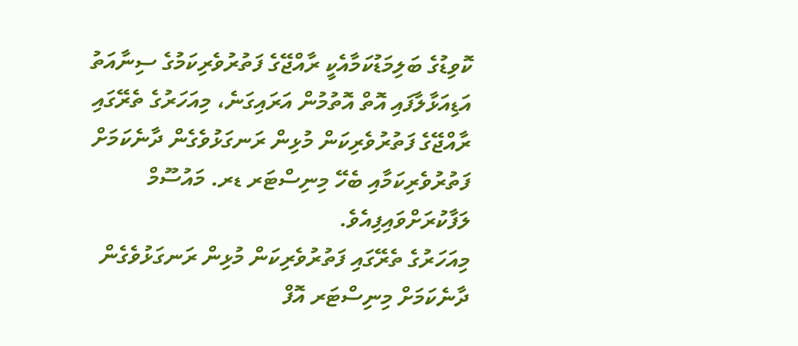ކޮވިޑުގެ ބަލިމަޑުކަމާއެކީ ރާއްޖޭގެ ފަތުރުވެރިކަމުގެ ސިނާއަތު އަޑިއަޅާލާފައި އޮތް އޮތުމުން އަރައިގަނެ، މިއަހަރުގެ ތެރޭގައި ރާއްޖޭގެ ފަތުރުވެރިކަން މުޅިން ރަނގަޅުވެގެން ދާނެކަމަށް ފަތުރުވެރިކަމާއި ބެހޭ މިނިސްޓަރ ޑރ. މައުސޫމް ލަފާކުރަށްވައިފިއެވެ.
މިއަހަރުގެ ތެރޭގައި ފަތުރުވެރިކަން މުޅިން ރަނގަޅުވެގެން ދާނެކަމަށް މިނިސްޓަރ އޮފް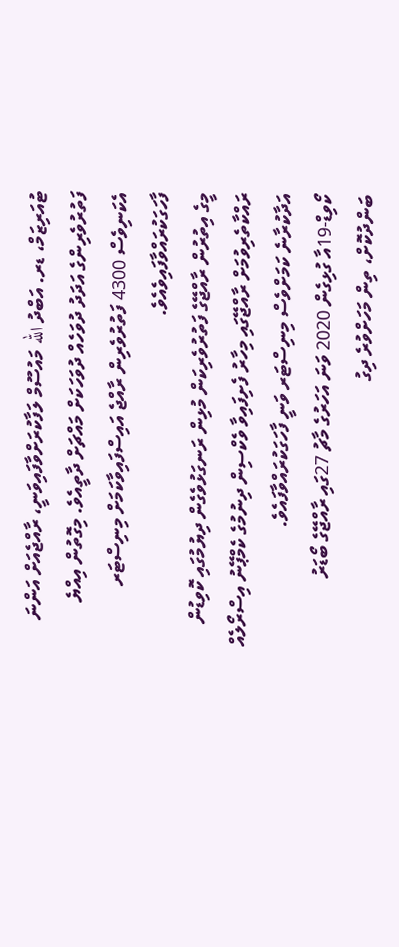ޓުއަރިޒަމް، ޑރ. އަބްދު الله މައުސޫމް ލަފާކުރަށްވާފައިވަނީ، ރާއްޖެއަށް އަންނަ ފަތުރުވެރިންގެ އަދަދު ދުވަހެއް ދުވަހަކަށް މައްޗަށް ދާތީއެވެ. މިގޮތުން އިއްޔެ އެކަނިވެސް 4300 ފަތުރުވެރިން ރާއްޖެ އައިސްފައިވާކަމަށް މިނިސްޓަރ ފާހަގަކުރައްވާފައިވެއެވެ.
މީގެ އިތުރުން ރާއްޖޭގެ ފަތުރުވެރިކަން މުޅިން ރަނގަޅުވެގެން ދިޔުމުގައި ކޮވިޑުން ރައްކާތެރިވުމަށް ރާއްޖޭގައި މިހާރު ފެށިފައިވާ ވެކްސިން ދިނުމުގެ ކެމްޕޭނު އިސްރޯލެއް އަދާކުރާނެ ކަމަށްވެސް މިނިސްޓަރ ވަނީ ފާހަގަކުރައްވާފައެވެ.
ކޯވިޑް-19އާ ގުޅިގެން 2020 ވަނަ އަހަރުގެ މާޗު 27ގައި ރާއްޖޭގެ ބޯޑަރު ބަންދުކޮށް، ތިން މަހަށްވުރެ ދިގު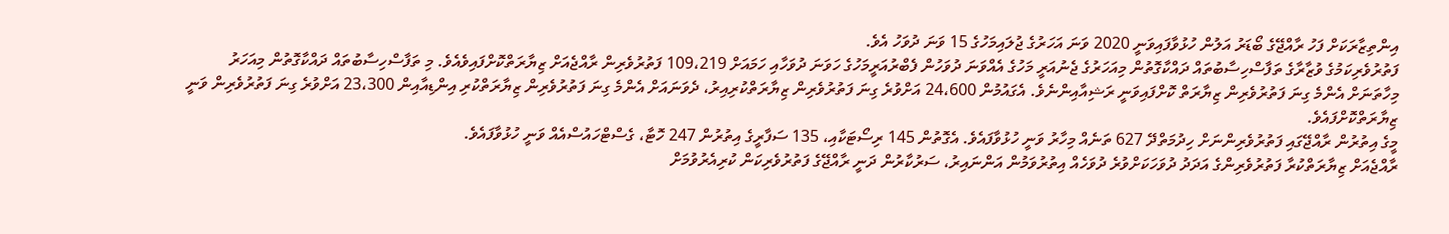އިންތިޒާރަކަށް ފަހު ރާއްޖޭގެ ބޯޑަރު އަލުން ހުޅުވާފައިވަނީ 2020 ވަނަ އަހަރުގެ ޖުލައިމަހުގެ 15 ވަނަ ދުވަހު އެވެ.
ފަތުރުވެރިކަމުގެ ވުޒާރާގެ ތަފާސްހިސާބުތައް ދައްކާގޮތުން މިއަހަރުގެ ޖެނުއަރީ މަހުގެ އެއްވަނަ ދުވަހުން ފެބްރުއަރީމަހުގެ ހަވަނަ ދުވަހާއި ހަމައަށް 109،219 ފަތުރުވެރިން ރާއްޖެއަށް ޒިޔާރަތްކޮށްފައިވެއެވެ. މި ތަފާސްހިސާބުތައް ދައްކާގޮތުން މިއަހަރު މިހާތަނަށް އެންމެ ގިނަ ފަތުރުވެރިން ޒިޔާރަތް ކޮށްފައިވަނީ ރަޝިއާއިންނެވެ. އެގައުމުން 24،600 އަށްވުރެ ގިނަ ފަތުރުވެރިން ޒިޔާރަތްކުރިއިރު، ދެވަނައަށް އެންމެ ގިނަ ފަތުރުވެރިން ޒިޔާރަތްކުރި އިންޑިއާއިން 23،300 އަށްވުރެ ގިނަ ފަތުރުވެރިން ވަނީ ޒިޔާރަތްކޮށްފައެވެ.
މީގެ އިތުރުން ރާއްޖޭގައި ފަތުރުވެރިންނަށް ހިދުމަތްދޭ 627 ތަނެއް މިހާރު ވަނީ ހުޅުވާފައެވެ. އެގޮތުން 145 ރިސޯޓަކާއި، 135 ސަފާރީގެ އިތުރުން 247 ހޮޓާ، ގެސްޓްހައުސްއެއް ވަނީ ހުޅުވާފައެވެ.
ރާއްޖެއަށް ޒިޔާރަތްކުރާ ފަތުރުވެރިންގެ އަދަދު ދުވަހަކަށްވުރެ ދުވަހެއް އިތުރުވަމުން އަންނައިރު، ސަރުކާރުން ދަނީ ރާއްޖޭގެ ފަތުރުވެރިކަން ކުރިއެރުވުމަށް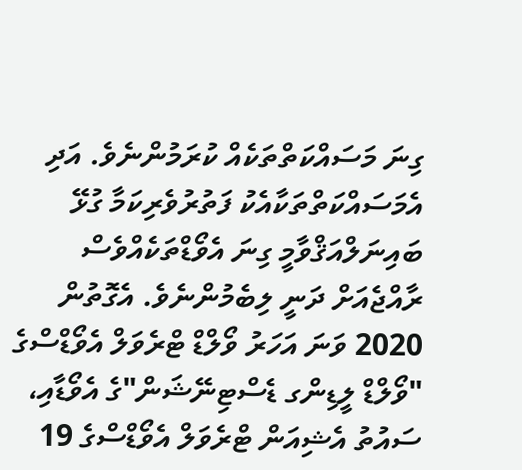ގިނަ މަސައްކަތްތަކެއް ކުރަމުންނެވެ. އަދި އެމަސައްކަތްތަކާއެކު ފަތުރުވެރިކަމާ ގުޅޭ ބައިނަލްއަޤްވާމީ ގިނަ އެވޯޑްތަކެއްވެސް ރާއްޖެއަށް ދަނީ ލިބެމުންނެވެ. އެގޮތުން 2020 ވަނަ އަހަރު ވޯލްޑް ޓްރެވަލް އެވޯޑްސްގެ "ވޯލްޑް ލީޑިންގ ޑެސްޓިނޭޝަން"ގެ އެވޯޑާއި، ސައުތު އެޝިއަން ޓްރެވަލް އެވޯޑްސްގެ 19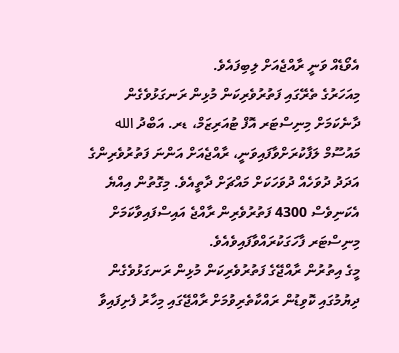އެވޯޑެއް ވަނީ ރާއްޖެއަށް ލިބިފައެވެ.
މިއަހަރުގެ ތެރޭގައި ފަތުރުވެރިކަން މުޅިން ރަނގަޅުވެގެން ދާނެކަމަށް މިނިސްޓަރ އޮފް ޓުއަރިޒަމް، ޑރ. އަބްދު الله މައުސޫމް ލަފާކުރަށްވާފައިވަނީ، ރާއްޖެއަށް އަންނަ ފަތުރުވެރިންގެ އަދަދު ދުވަހެއް ދުވަހަކަށް މައްޗަށް ދާތީއެވެ. މިގޮތުން އިއްޔެ އެކަނިވެސް 4300 ފަތުރުވެރިން ރާއްޖެ އައިސްފައިވާކަމަށް މިނިސްޓަރ ފާހަގަކުރައްވާފައިވެއެވެ.
މީގެ އިތުރުން ރާއްޖޭގެ ފަތުރުވެރިކަން މުޅިން ރަނގަޅުވެގެން ދިޔުމުގައި ކޮވިޑުން ރައްކާތެރިވުމަށް ރާއްޖޭގައި މިހާރު ފެށިފައިވާ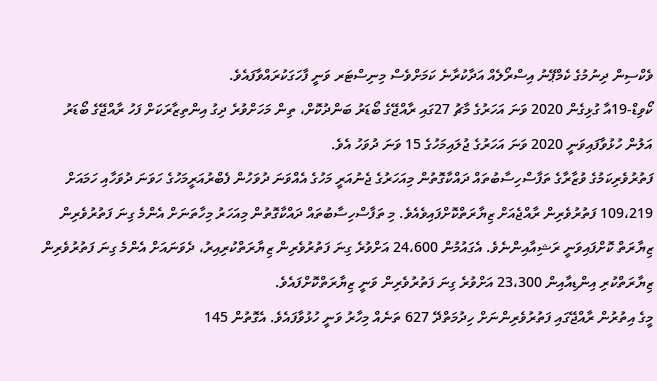ވެކްސިން ދިނުމުގެ ކެމްޕޭނު އިސްރޯލެއް އަދާކުރާނެ ކަމަށްވެސް މިނިސްޓަރ ވަނީ ފާހަގަކުރައްވާފައެވެ.
ކޯވިޑް-19އާ ގުޅިގެން 2020 ވަނަ އަހަރުގެ މާޗު 27ގައި ރާއްޖޭގެ ބޯޑަރު ބަންދުކޮށް، ތިން މަހަށްވުރެ ދިގު އިންތިޒާރަކަށް ފަހު ރާއްޖޭގެ ބޯޑަރު އަލުން ހުޅުވާފައިވަނީ 2020 ވަނަ އަހަރުގެ ޖުލައިމަހުގެ 15 ވަނަ ދުވަހު އެވެ.
ފަތުރުވެރިކަމުގެ ވުޒާރާގެ ތަފާސްހިސާބުތައް ދައްކާގޮތުން މިއަހަރުގެ ޖެނުއަރީ މަހުގެ އެއްވަނަ ދުވަހުން ފެބްރުއަރީމަހުގެ ހަވަނަ ދުވަހާއި ހަމައަށް 109،219 ފަތުރުވެރިން ރާއްޖެއަށް ޒިޔާރަތްކޮށްފައިވެއެވެ. މި ތަފާސްހިސާބުތައް ދައްކާގޮތުން މިއަހަރު މިހާތަނަށް އެންމެ ގިނަ ފަތުރުވެރިން ޒިޔާރަތް ކޮށްފައިވަނީ ރަޝިއާއިންނެވެ. އެގައުމުން 24،600 އަށްވުރެ ގިނަ ފަތުރުވެރިން ޒިޔާރަތްކުރިއިރު، ދެވަނައަށް އެންމެ ގިނަ ފަތުރުވެރިން ޒިޔާރަތްކުރި އިންޑިއާއިން 23،300 އަށްވުރެ ގިނަ ފަތުރުވެރިން ވަނީ ޒިޔާރަތްކޮށްފައެވެ.
މީގެ އިތުރުން ރާއްޖޭގައި ފަތުރުވެރިންނަށް ހިދުމަތްދޭ 627 ތަނެއް މިހާރު ވަނީ ހުޅުވާފައެވެ. އެގޮތުން 145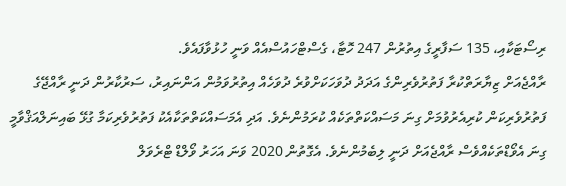ރިސޯޓަކާއި، 135 ސަފާރީގެ އިތުރުން 247 ހޮޓާ، ގެސްޓްހައުސްއެއް ވަނީ ހުޅުވާފައެވެ.
ރާއްޖެއަށް ޒިޔާރަތްކުރާ ފަތުރުވެރިންގެ އަދަދު ދުވަހަކަށްވުރެ ދުވަހެއް އިތުރުވަމުން އަންނައިރު، ސަރުކާރުން ދަނީ ރާއްޖޭގެ ފަތުރުވެރިކަން ކުރިއެރުވުމަށް ގިނަ މަސައްކަތްތަކެއް ކުރަމުންނެވެ. އަދި އެމަސައްކަތްތަކާއެކު ފަތުރުވެރިކަމާ ގުޅޭ ބައިނަލްއަޤްވާމީ ގިނަ އެވޯޑްތަކެއްވެސް ރާއްޖެއަށް ދަނީ ލިބެމުންނެވެ. އެގޮތުން 2020 ވަނަ އަހަރު ވޯލްޑް ޓްރެވަލް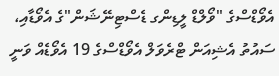އެވޯޑްސްގެ "ވޯލްޑް ލީޑިންގ ޑެސްޓިނޭޝަން"ގެ އެވޯޑާއި، ސައުތު އެޝިއަން ޓްރެވަލް އެވޯޑްސްގެ 19 އެވޯޑެއް ވަނީ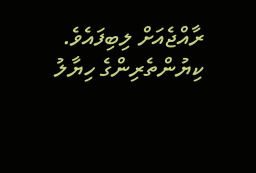ރާއްޖެއަށް ލިބިފައެވެ.
ކިޔުންތެރިންގެ ހިޔާލު